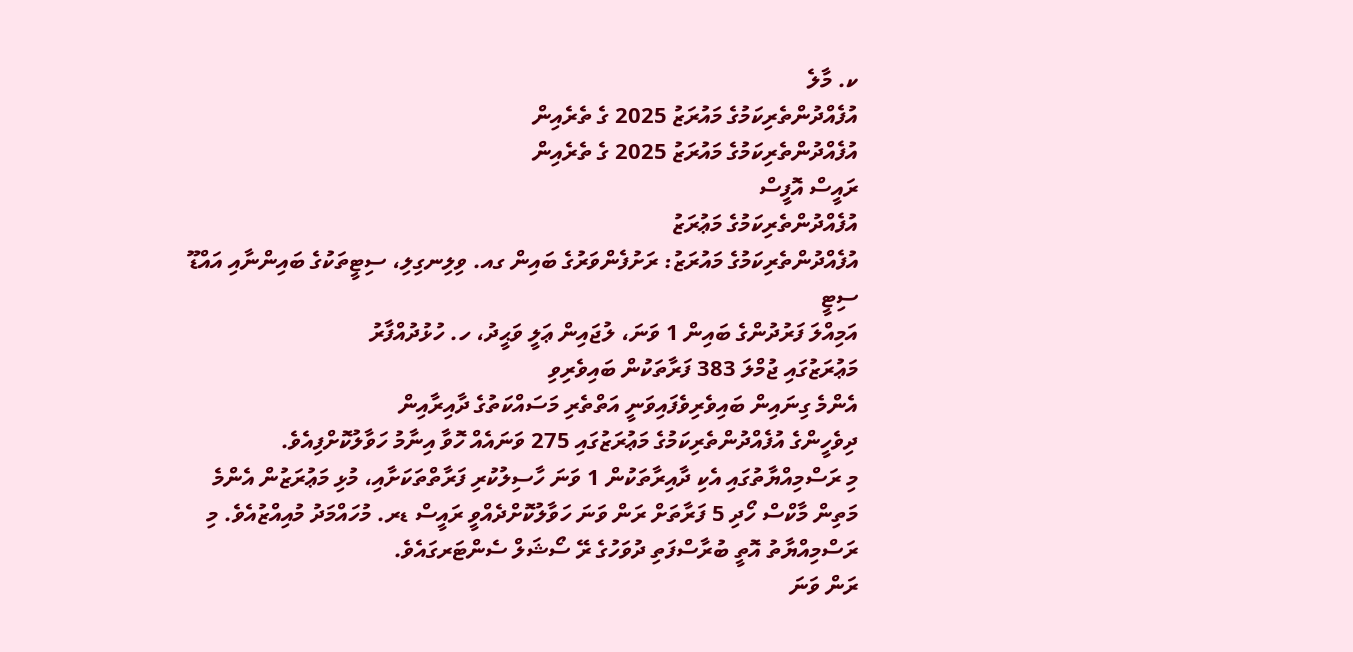ކ. މާލެ
އުފެއްދުންތެރިކަމުގެ މައުރަޒު 2025 ގެ ތެރެއިން
އުފެއްދުންތެރިކަމުގެ މައުރަޒު 2025 ގެ ތެރެއިން
ރައީސް އޮފީސް
އުފެއްދުންތެރިކަމުގެ މަޢުރަޒު
އުފެއްދުންތެރިކަމުގެ މައުރަޒު: ރަށުފެންވަރުގެ ބައިން ގއ. ވިލިނގިލި، ސިޓީތަކުގެ ބައިންނާއި އައްޑޫ ސިޓީ
އަމިއްލަ ފަރުދުންގެ ބައިން 1 ވަނަ، ލުޖައިން ޢަލީ ވަޙީދު، ހ. ހުޅުދުއްފާރު
މަޢުރަޒުގައި ޖުމްލަ 383 ފަރާތަކުން ބައިވެރިވި
އެންމެ ގިނައިން ބައިވެރިވެފައިވަނީ އަތްތެރި މަސައްކަތުގެ ދާއިރާއިން
ދިވެހީންގެ އުފެއްދުންތެރިކަމުގެ މަޢުރަޒުގައި 275 ވަނައެއް ހޮވާ އިނާމު ހަވާލުކޮށްފިއެވެ.
މި ރަސްމިއްޔާތުގައި އެކި ދާއިރާތަކުން 1 ވަނަ ހާސިލުކުރި ފަރާތްތަކަށާއި، މުޅި މަޢުރަޒުން އެންމެ މަތިން މާކްސް ހޯދި 5 ފަރާތަށް ރަން ވަނަ ހަވާލުކޮށްދެއްވީ ރައީސް ޑރ. މުހައްމަދު މުއިއްޒުއެވެ. މި ރަސްމިއްޔާތު އޮތީ ބުރާސްފަތި ދުވަހުގެ ރޭ ސޯޝަލް ސެންޓަރގައެވެ.
ރަން ވަނަ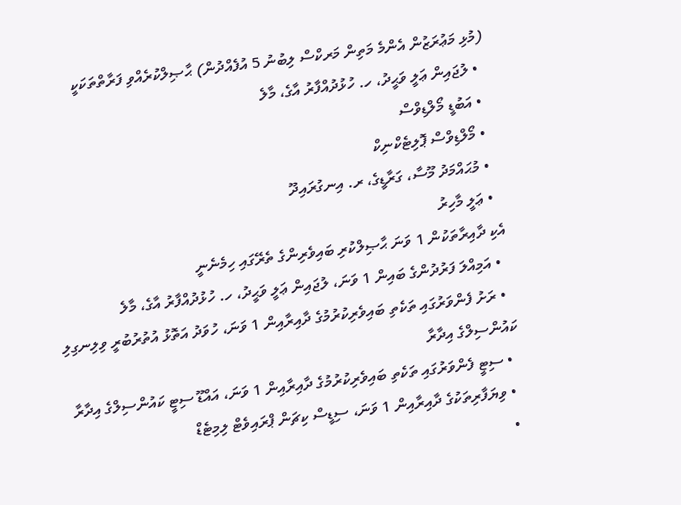(މުޅި މަޢުރަޒުން އެންމެ މަތިން މަރކްސް ލިބުނު 5 އުފެއްދުން) ޙާޞިލްކުރެއްވި ފަރާތްތަކަކީ
  • ލުޖައިން ޢަލީ ވަޙީދު، ހ. ހުޅުދުއްފާރު އާގެ، މާލެ
  • އަބުޑީ މޯލްޑިވްސް
  • މޯލްޑިވްސް ޕޮލިޓެކްނިކް
  • މުޙައްމަދު މޫސާ، ގަރާޑީގެ، ރ. އިނގުރައިދޫ
  • ޢަލީ މާހިރު
އެކި ދާއިރާތަކުން 1 ވަނަ ޙާޞިލްކުރި ބައިވެރިންގެ ތެރޭގައި ހިމެނެނީ
  • އަމިއްލަ ފަރުދުންގެ ބައިން 1 ވަނަ، ލުޖައިން ޢަލީ ވަޙީދު، ހ. ހުޅުދުއްފާރު އާގެ، މާލެ
  • ރަށު ފެންވަރުގައި ތަކެތި ބައިވެރިކުރުމުގެ ދާއިރާއިން 1 ވަނަ، ހުވަދު އަތޮޅު އުތުރުބުރީ ވިލިނގިލި ކައުންސިލްގެ އިދާރާ
  • ސިޓީ ފެންވަރުގައި ތަކެތި ބައިވެރިކުރުމުގެ ދާއިރާއިން 1 ވަނަ، އައްޑޫ ސިޓީ ކައުންސިލްގެ އިދާރާ
  • ވިޔަފާރިތަކުގެ ދާއިރާއިން 1 ވަނަ، ސިޑީސް ކިޗަން ޕްރައިވެޓް ލިމިޓެޑް
  •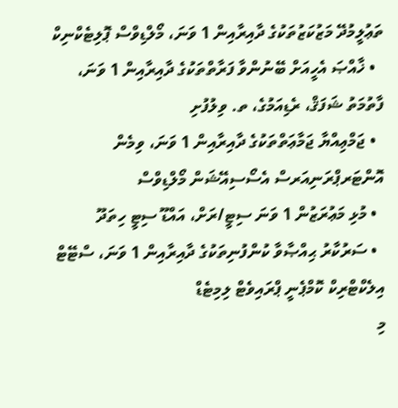ތަޢުލީމުދޭ މަޒުކަޒުތަކުގެ ދާއިރާއިން 1 ވަނަ، މޯލްޑިވްސް ޕޮލިޓެކްނިކް
  • ޚާއްޞަ އެހީއަށް ބޭނުންވާ ފަރާތްތަކުގެ ދާއިރާއިން 1 ވަނަ، ފާތުމަތު ޝަފަޤް، ރެޑިއަމުގެ، ތ. ވިލުފުށި
  • ޖަމްޢިއްޔާ ޖަމާޢަތްތަކުގެ ދާއިރާއިން 1 ވަނަ، ވިމެން އޮންޓަރޕްރަނިއަރސް އެސޯސިއޭޝަން މޯލްޑިވްސް
  • މުޅި މަޢުރަޒުން 1 ވަނަ ސިޓީ/ރަށް، އައްޑޫ ސިޓީ ހިތަދޫ
  • ސަރުކާރު ޙިއްޞާވާ ކުންފުނިތަކުގެ ދާއިރާއިން 1 ވަނަ، ސްޓޭޓް އިލެކްޓްރިކް ކޮމްޕެނީ ޕްރައިވެޓް ލިމިޓެޑް
މި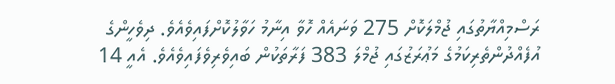ރަސްމިއްޔާތުގައި ޖުމްލަކޮށް 275 ވަނައެއް ހޮވާ އިނާމު ހަވާލުކޮށްފައިވެއެވެ. ދިވެހީންގެ އުފެއްދުންތެރިކަމުގެ މަޢުރަޒުގައި ޖުމްލަ 383 ފަރާތަކުން ބައިވެރިވެފައިވެއެވެ. އެއީ 14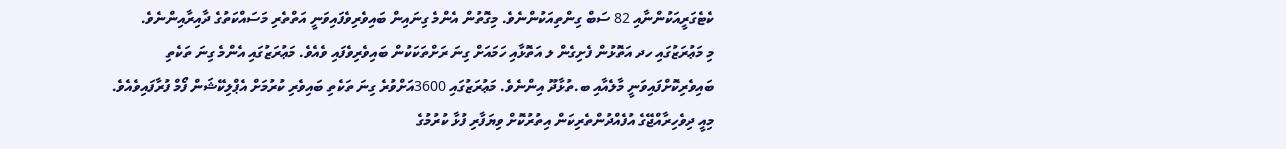ކެޓެގަރީއަކުންނާއި 82 ސަބް ގިންތިއަކުންނެވެ. މިގޮތުން އެންމެ ގިނައިން ބައިވެރިވެފައިވަނީ އަތްތެރި މަސައްކަތުގެ ދާއިރާއިންނެވެ.
މި މަޢުރަޒުގައި ހދ އަތޮޅުން ފެށިގެން ލ އަތޮޅާއި ހަމައަށް ގިނަ ރަށްތަކަކުން ބައިވެރިވެފައި ވެއެވެ. މަޢުރަޒުގައި އެންމެ ގިނަ ތަކެތި ބައިވެރިކޮށްފައިވަނީ މާލެއާއި ބ.ތުޅާދޫ އިންނެވެ. މަޢުރަޒުގައި 3600އަށްވުރެ ގިނަ ތަކެތި ބައިވެރި ކުރުމަށް އެޕްލިކޭޝަން ފޯމް ފުރާފައިވެއެވެ.
މިއީ ދިވެހިރާއްޖޭގެ އުފެއްދުންތެރިކަން އިތުރުކޮށް ވިޔަފާރި ފުޅާ ކުރުމުގެ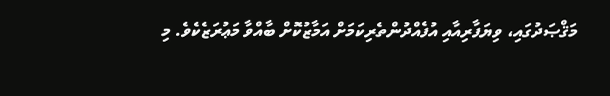މަޤްޞަދުގައި، ވިޔަފާރިއާއި އުފެއްދުންތެރިކަމަށް އަމާޒުކޮށް ބާއްވާ މަޢުރަޒެކެވެ. މި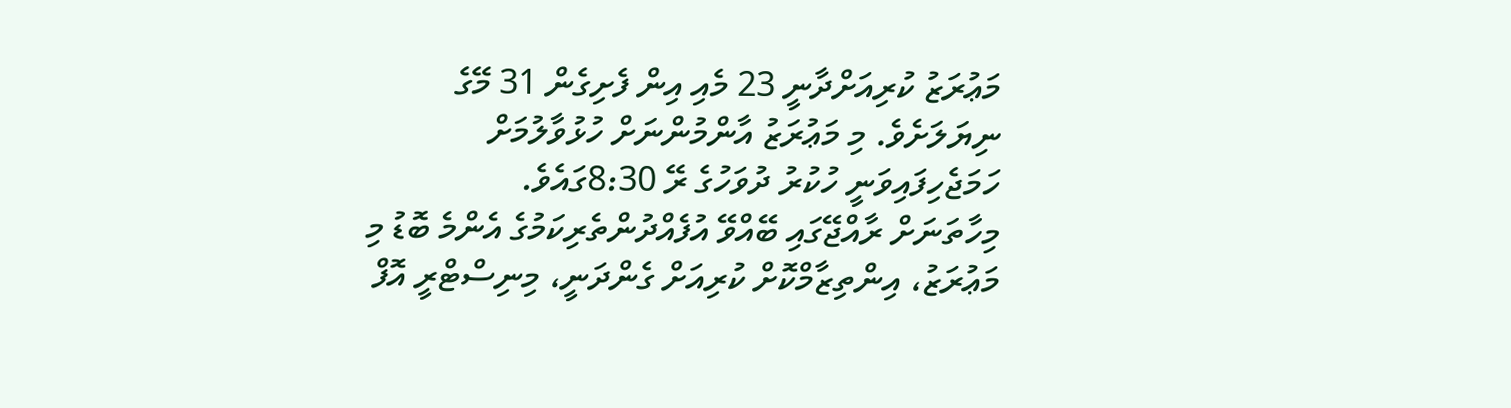މަޢުރަޒު ކުރިއަށްދާނީ 23 މެއި އިން ފެށިގެން 31 މޭގެ ނިޔަލަށެވެ. މި މަޢުރަޒު އާންމުންނަށް ހުޅުވާލުމަށް ހަމަޖެހިފައިވަނީ ހުކުރު ދުވަހުގެ ރޭ 8:30ގައެވެ.
މިހާތަނަށް ރާއްޖޭގައި ބޭއްވޭ އުފެއްދުންތެރިކަމުގެ އެންމެ ބޮޑު މި މަޢުރަޒު، އިންތިޒާމްކޮށް ކުރިއަށް ގެންދަނީ، މިނިސްޓްރީ އޮފް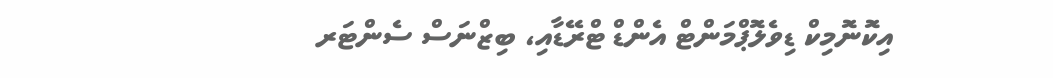އިކޮނޮމިކް ޑިވެލޮޕްމަންޓް އެންޑް ޓްރޭޑާއި، ބިޒްނަސް ސެންޓަރ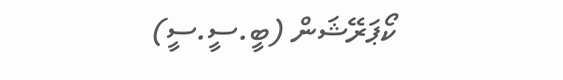ކޯޕަރޭޝަން (ބީ.ސީ.ސީ)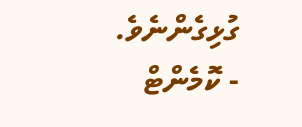ގުޅިގެންނެވެ.
- ކޮމެންޓް